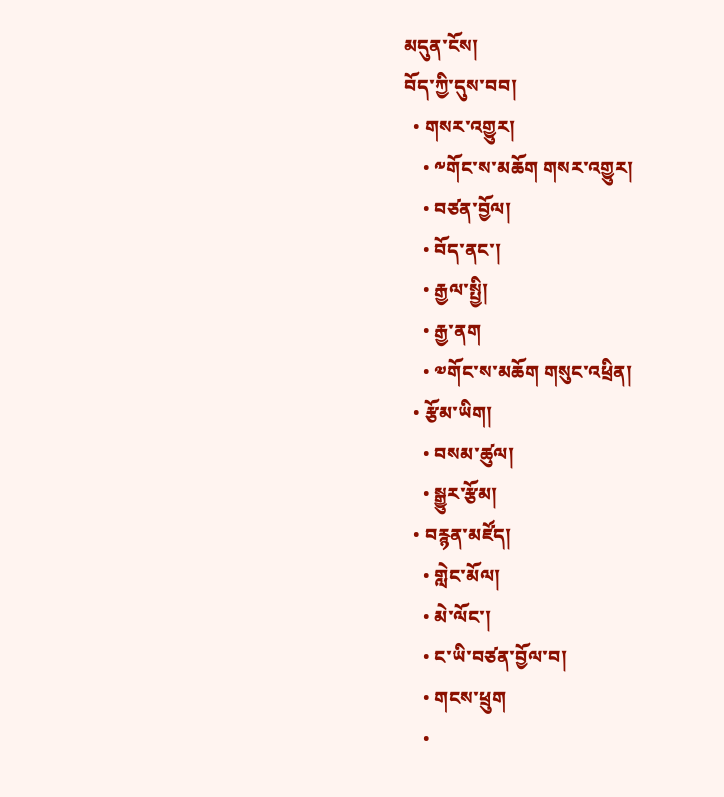མདུན་ངོས།
བོད་ཀྱི་དུས་བབ།
  • གསར་འགྱུར།
    • ༸གོང་ས་མཆོག གསར་འགྱུར།
    • བཙན་བྱོལ།
    • བོད་ནང་།
    • རྒྱལ་སྤྱི།
    • རྒྱ་ནག
    • ༧གོང་ས་མཆོག གསུང་འཕྲིན།
  • རྩོམ་ཡིག།
    • བསམ་ཚུལ།
    • སྒྱུར་རྩོམ།
  • བརྙན་མཛོད།
    • གླེང་མོལ།
    • མེ་ལོང་།
    • ང་ཡི་བཙན་བྱོལ་བ།
    • གངས་ཕྲུག
    •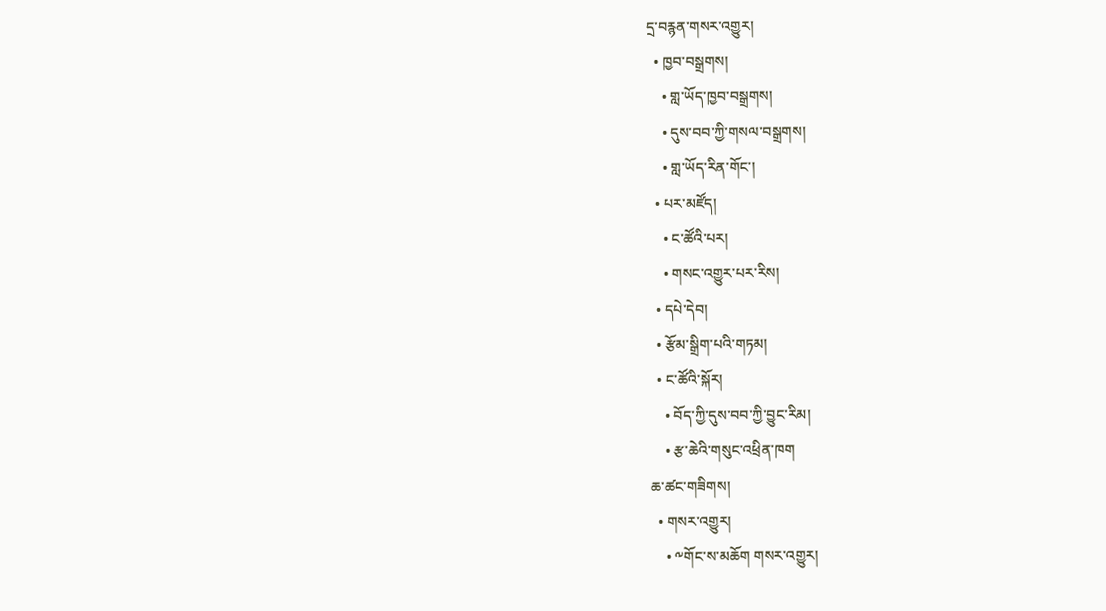དྲ་བརྙན་གསར་འགྱུར།
  • ཁྱབ་བསྒྲགས།
    • གླ་ཡོད་ཁྱབ་བསྒྲགས།
    • དུས་བབ་ཀྱི་གསལ་བསྒྲགས།
    • གླ་ཡོད་རིན་གོང་།
  • པར་མཛོད།
    • ང་ཚོའི་པར།
    • གསང་འགྱུར་པར་རིས།
  • དཔེ་དེབ།
  • རྩོམ་སྒྲིག་པའི་གཏམ།
  • ང་ཚོའི་སྐོར།
    • བོད་ཀྱི་དུས་བབ་ཀྱི་བྱུང་རིམ།
    • རྩ་ཆེའི་གསུང་འཕྲིན་ཁག
ཆ་ཚང་གཟིགས།
  • གསར་འགྱུར།
    • ༸གོང་ས་མཆོག གསར་འགྱུར།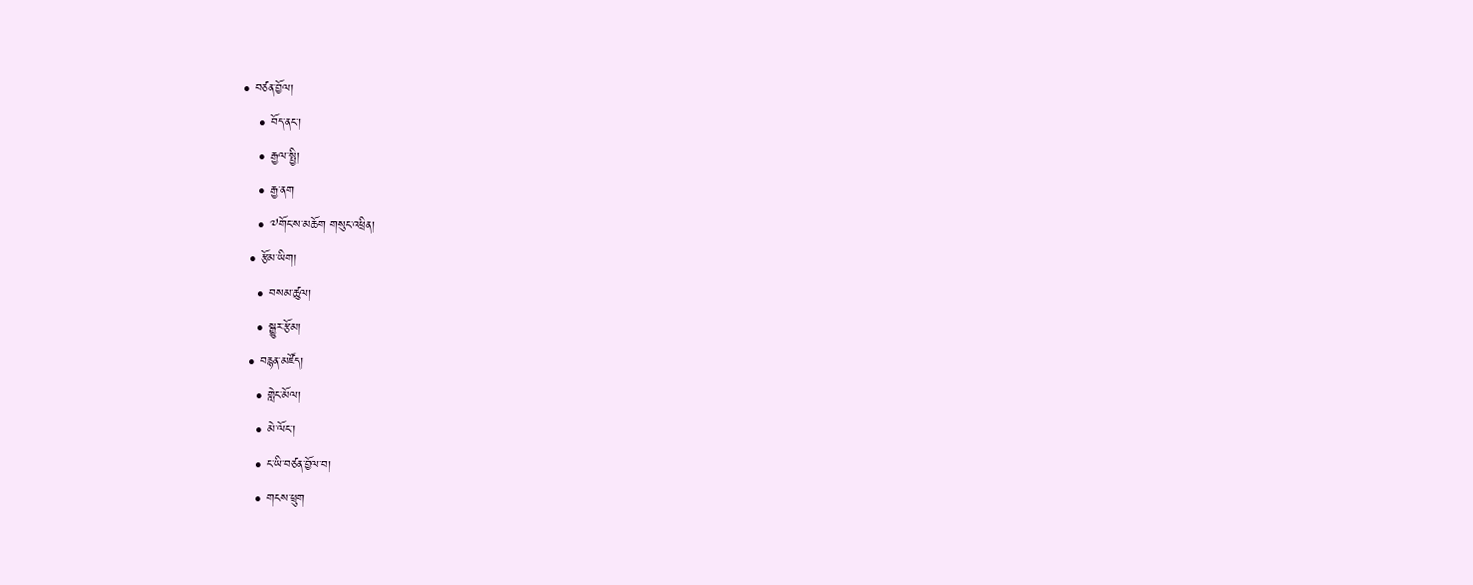• བཙན་བྱོལ།
    • བོད་ནང་།
    • རྒྱལ་སྤྱི།
    • རྒྱ་ནག
    • ༧གོང་ས་མཆོག གསུང་འཕྲིན།
  • རྩོམ་ཡིག།
    • བསམ་ཚུལ།
    • སྒྱུར་རྩོམ།
  • བརྙན་མཛོད།
    • གླེང་མོལ།
    • མེ་ལོང་།
    • ང་ཡི་བཙན་བྱོལ་བ།
    • གངས་ཕྲུག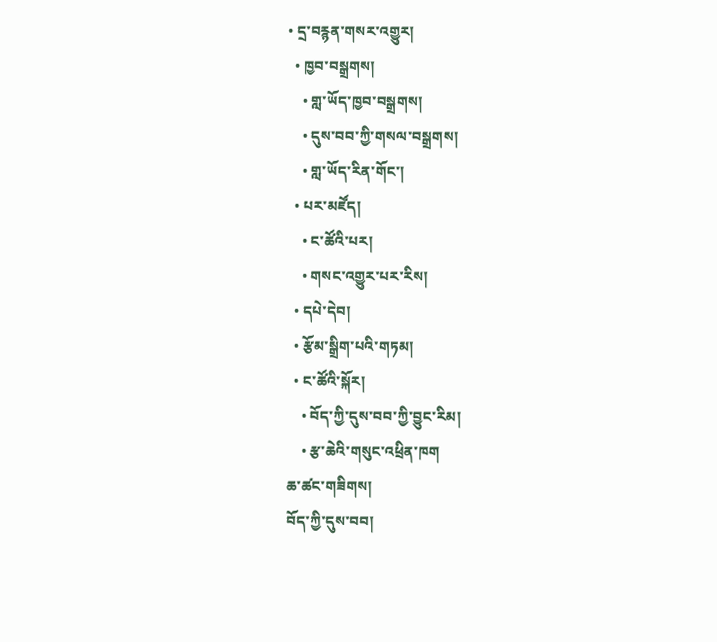• དྲ་བརྙན་གསར་འགྱུར།
  • ཁྱབ་བསྒྲགས།
    • གླ་ཡོད་ཁྱབ་བསྒྲགས།
    • དུས་བབ་ཀྱི་གསལ་བསྒྲགས།
    • གླ་ཡོད་རིན་གོང་།
  • པར་མཛོད།
    • ང་ཚོའི་པར།
    • གསང་འགྱུར་པར་རིས།
  • དཔེ་དེབ།
  • རྩོམ་སྒྲིག་པའི་གཏམ།
  • ང་ཚོའི་སྐོར།
    • བོད་ཀྱི་དུས་བབ་ཀྱི་བྱུང་རིམ།
    • རྩ་ཆེའི་གསུང་འཕྲིན་ཁག
ཆ་ཚང་གཟིགས།
བོད་ཀྱི་དུས་བབ།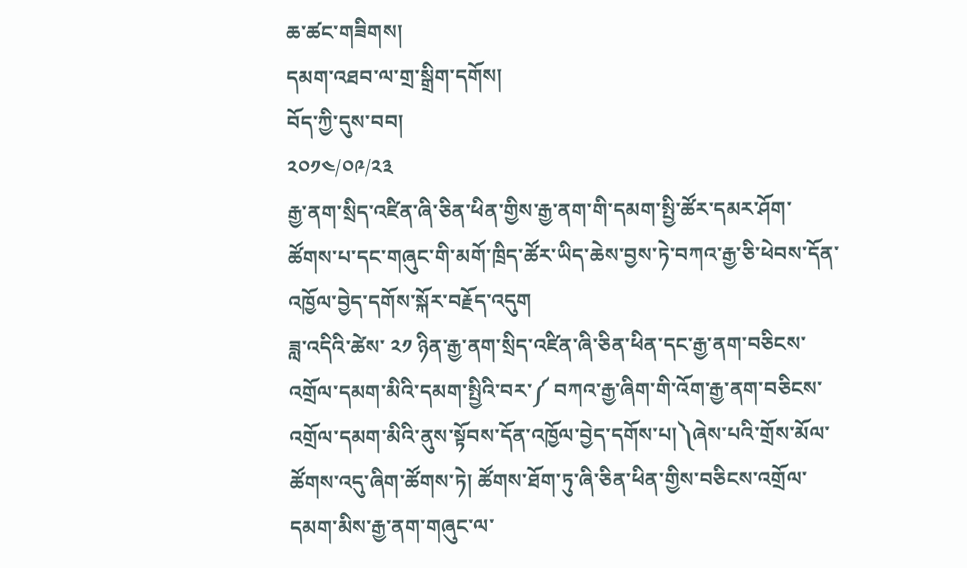ཆ་ཚང་གཟིགས།
དམག་འཐབ་ལ་གྲ་སྒྲིག་དགོས།
བོད་ཀྱི་དུས་བབ།
༢༠༡༤/༠༩/༢༣
རྒྱ་ནག་སྲིད་འཛིན་ཞི་ཅིན་ཕིན་གྱིས་རྒྱ་ནག་གི་དམག་སྤྱི་ཚོར་དམར་ཤོག་ཚོགས་པ་དང་གཞུང་གི་མགོ་ཁྲིད་ཚོར་ཡིད་ཆེས་བྱས་ཏེ་བཀའ་རྒྱ་ཅི་ཕེབས་དོན་འཁྱོལ་བྱེད་དགོས་སྐོར་བརྗོད་འདུག
ཟླ་འདིའི་ཚེས་ ༢༡ ཉིན་རྒྱ་ནག་སྲིད་འཛིན་ཞི་ཅིན་ཕིན་དང་རྒྱ་ནག་བཅིངས་འགྲོལ་དམག་མིའི་དམག་སྤྱིའི་བར་༼ བཀའ་རྒྱ་ཞིག་གི་འོག་རྒྱ་ནག་བཅིངས་འགྲོལ་དམག་མིའི་ནུས་སྟོབས་དོན་འཁྱོལ་བྱེད་དགོས་པ།༽ཞེས་པའི་གྲོས་མོལ་ཚོགས་འདུ་ཞིག་ཚོགས་ཏེ། ཚོགས་ཐོག་ཏུ་ཞི་ཅིན་ཕིན་གྱིས་བཅིངས་འགྲོལ་དམག་མིས་རྒྱ་ནག་གཞུང་ལ་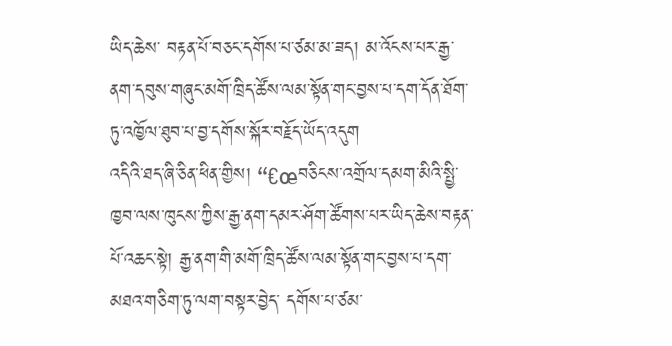ཡིད་ཆེས་ བརྟན་པོ་བཅང་དགོས་པ་ཙམ་མ་ཟད། མ་འོངས་པར་རྒྱ་ནག་དབུས་གཞུང་མགོ་ཁྲིད་ཚོས་ལམ་སྟོན་གང་བྱས་པ་དག་དོན་ཐོག་ཏུ་འཁྱོལ་ཐུབ་པ་བྱ་དགོས་སྐོར་བརྗོད་ཡོད་འདུག
འདིའི་ཐད་ཞི་ཅིན་ཕིན་གྱིས། “€œབཅིངས་འགྲོལ་དམག་མིའི་སྤྱི་ཁྱབ་ལས་ཁུངས་ཀྱིས་རྒྱ་ནག་དམར་ཤོག་ཚོགས་པར་ཡིད་ཆེས་བརྟན་པོ་འཆང་སྟེ། རྒྱ་ནག་གི་མགོ་ཁྲིད་ཚོས་ལམ་སྟོན་གང་བྱས་པ་དག་མཐའ་གཅིག་ཏུ་ལག་བསྟར་བྱེད་ དགོས་པ་ཙམ་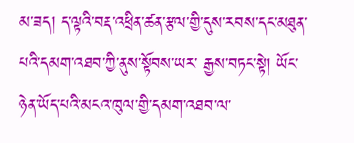མ་ཟད། ད་ལྟའི་བརྡ་འཕྲིན་ཚན་རྩལ་གྱི་དུས་རབས་དང་མཐུན་པའི་དམག་འཐབ་ཀྱི་ནུས་སྟོབས་ཡར་ རྒྱས་བཏང་སྟེ། ཡོང་ཉེན་ཡོད་པའི་མངའ་ཁུལ་གྱི་དམག་འཐབ་ལ་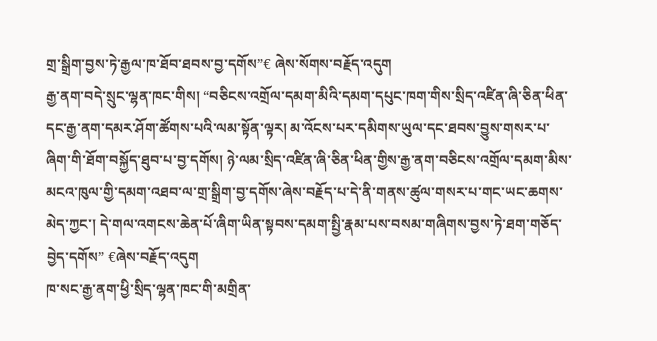གྲ་སྒྲིག་བྱས་ཏེ་རྒྱལ་ཁ་ཐོབ་ཐབས་བྱ་དགོས”€ ཞེས་སོགས་བརྗོད་འདུག
རྒྱ་ནག་བདེ་སྲུང་ལྷན་ཁང་གིས། “བཅིངས་འགྲོལ་དམག་མིའི་དམག་དཔུང་ཁག་གིས་སྲིད་འཛིན་ཞི་ཅིན་ཕིན་དང་རྒྱ་ནག་དམར་ཤོག་ཚོགས་པའི་ལམ་སྟོན་ལྟར། མ་འོངས་པར་དམིགས་ཡུལ་དང་ཐབས་བྱུས་གསར་པ་ཞིག་གི་ཐོག་བསྐྱོད་ཐུབ་པ་བྱ་དགོས། ཉེ་ལམ་སྲིད་འཛིན་ཞི་ཅིན་ཕིན་གྱིས་རྒྱ་ནག་བཅིངས་འགྲོལ་དམག་མིས་མངའ་ཁུལ་གྱི་དམག་འཐབ་ལ་གྲ་སྒྲིག་བྱ་དགོས་ཞེས་བརྗོད་པ་དེ་ནི་གནས་ཚུལ་གསར་པ་གང་ཡང་ཆགས་མེད་ཀྱང་། དེ་གལ་འགངས་ཆེན་པོ་ཞིག་ཡིན་སྟབས་དམག་སྤྱི་རྣམ་པས་བསམ་གཞིགས་བྱས་ཏེ་ཐག་གཅོད་བྱེད་དགོས” €ཞེས་བརྗོད་འདུག
ཁ་སང་རྒྱ་ནག་ཕྱི་སྲིད་ལྷན་ཁང་གི་མགྲིན་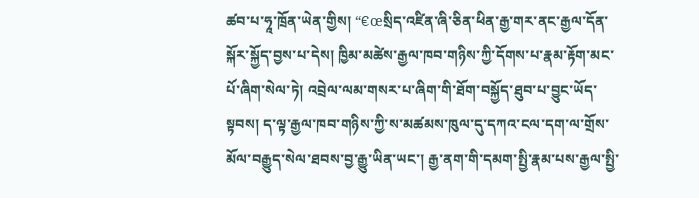ཚབ་པ་ཧཱ་ཁྲོན་ཡེན་གྱིས། “€œསྲིད་འཛིན་ཞི་ཅིན་ཕིན་རྒྱ་གར་ནང་རྒྱལ་དོན་སྐོར་སྐྱོད་བྱས་པ་དེས། ཁྱིམ་མཚེས་རྒྱལ་ཁབ་གཉིས་ཀྱི་དོགས་པ་རྣམ་རྟོག་མང་པོ་ཞིག་སེལ་ཏེ། འབྲེལ་ལམ་གསར་པ་ཞིག་གི་ཐོག་བསྐྱོད་ཐུབ་པ་བྱུང་ཡོད་སྟབས། ད་ལྟ་རྒྱལ་ཁབ་གཉིས་ཀྱི་ས་མཚམས་ཁུལ་དུ་དཀའ་ངལ་དག་ལ་གྲོས་མོལ་བརྒྱུད་སེལ་ཐབས་བྱ་རྒྱུ་ཡིན་ཡང་། རྒྱ་ནག་གི་དམག་སྤྱི་རྣམ་པས་རྒྱལ་སྤྱི་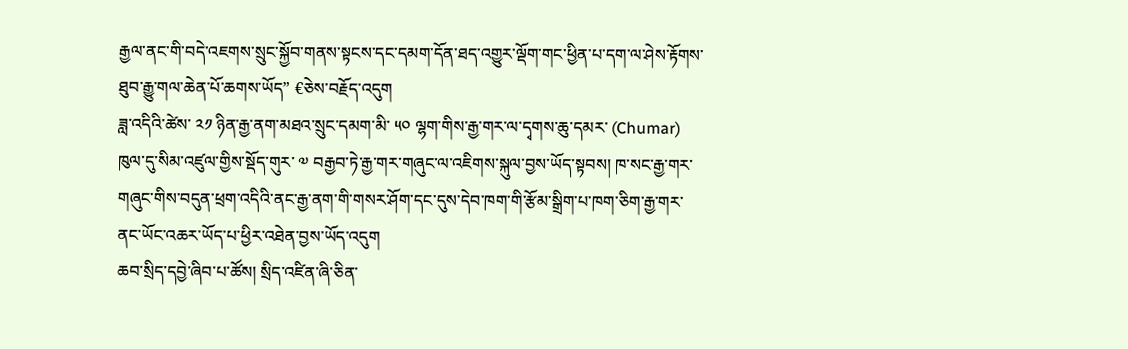རྒྱལ་ནང་གི་བདེ་འཇགས་སྲུང་སྐྱོབ་གནས་སྟངས་དང་དམག་དོན་ཐད་འགྱུར་ལྡོག་གང་ཕྱིན་པ་དག་ལ་ཤེས་རྟོགས་ཐུབ་རྒྱུ་གལ་ཆེན་པོ་ཆགས་ཡོད” €ཅེས་བརྗོད་འདུག
ཟླ་འདིའི་ཚེས་ ༢༡ ཉིན་རྒྱ་ནག་མཐའ་སྲུང་དམག་མི་ ༥༠ ལྷག་གིས་རྒྱ་གར་ལ་དྭགས་ཆུ་དམར་ (Chumar) ཁུལ་དུ་སིམ་འཛུལ་གྱིས་སྡོད་གུར་ ༧ བརྒྱབ་ཏེ་རྒྱ་གར་གཞུང་ལ་འཇིགས་སྐུལ་བྱས་ཡོད་སྟབས། ཁ་སང་རྒྱ་གར་གཞུང་གིས་བདུན་ཕྲག་འདིའི་ནང་རྒྱ་ནག་གི་གསར་ཤོག་དང་དུས་དེབ་ཁག་གི་རྩོམ་སྒྲིག་པ་ཁག་ཅིག་རྒྱ་གར་ནང་ཡོང་འཆར་ཡོད་པ་ཕྱིར་འཐེན་བྱས་ཡོད་འདུག
ཆབ་སྲིད་དབྱེ་ཞིབ་པ་ཚོས། སྲིད་འཛིན་ཞི་ཅིན་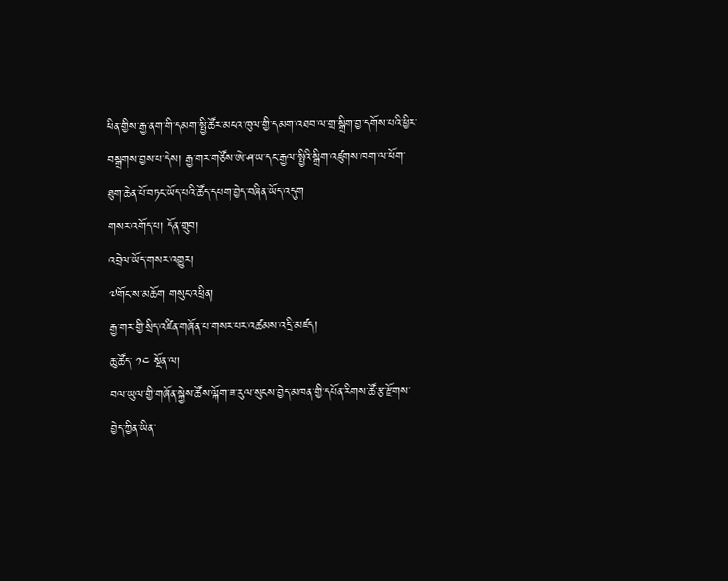ཕིན་གྱིས་རྒྱ་ནག་གི་དམག་སྤྱི་ཚོར་མངའ་ཁུལ་གྱི་དམག་འཐབ་ལ་གྲ་སྒྲིག་བྱ་དགོས་པའི་ཕྱིར་བསྒྲགས་བྱས་པ་དེས། རྒྱ་གར་གཙོས་ཨེ་ཤ་ཡ་དང་རྒྱལ་སྤྱིའི་སྒྲིག་འཛུགས་ཁག་ལ་ཕོག་ཐུག་ཆེན་པོ་བཏང་ཡོད་པའི་ཚོད་དཔག་བྱེད་བཞིན་ཡོད་འདུག
གསར་འགོད་པ། དོན་གྲུབ།
འབྲེལ་ཡོད་གསར་འགྱུར།
༧གོང་ས་མཆོག གསུང་འཕྲིན།
རྒྱ་གར་གྱི་སྲིད་འཛིན་གཞོན་པ་གསར་པར་འཚམས་འདྲི་མཛད།
ཆུ་ཚོད་ ༡༤ སྔོན་ལ།
བལ་ཡུལ་གྱི་གཞོན་སྐྱེས་ཚོས་ལྐོག་ཟ་རུལ་སུངས་བྱེད་མཁན་གྱི་དཔོན་རིགས་ཚོ་རྩ་རྫོགས་བྱེད་ཀྱིན་ཡིན་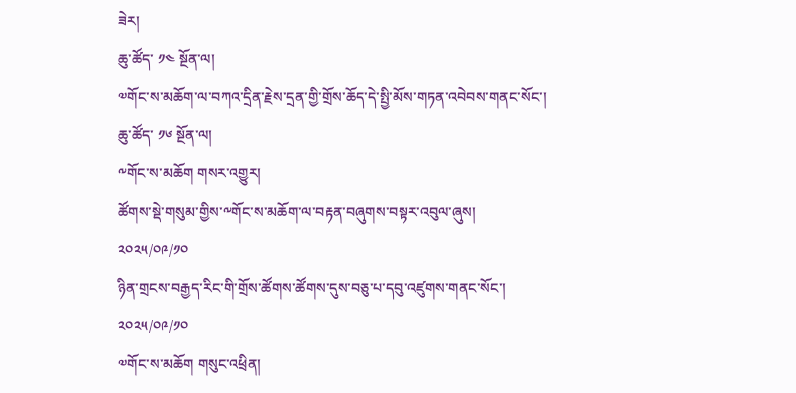ཟེར།
ཆུ་ཚོད་ ༡༤ སྔོན་ལ།
༧གོང་ས་མཆོག་ལ་བཀའ་དྲིན་རྗེས་དྲན་གྱི་གྲོས་ཆོད་དེ་སྤྱི་མོས་གཏན་འབེབས་གནང་སོང་།
ཆུ་ཚོད་ ༡༦ སྔོན་ལ།
༸གོང་ས་མཆོག གསར་འགྱུར།
ཚོགས་སྡེ་གསུམ་གྱིས་༸གོང་ས་མཆོག་ལ་བརྟན་བཞུགས་བསྟར་འབུལ་ཞུས།
༢༠༢༥/༠༩/༡༠
ཉིན་གྲངས་བརྒྱད་རིང་གི་གྲོས་ཚོགས་ཚོགས་དུས་བཅུ་པ་དབུ་འཛུགས་གནང་སོང་།
༢༠༢༥/༠༩/༡༠
༧གོང་ས་མཆོག གསུང་འཕྲིན།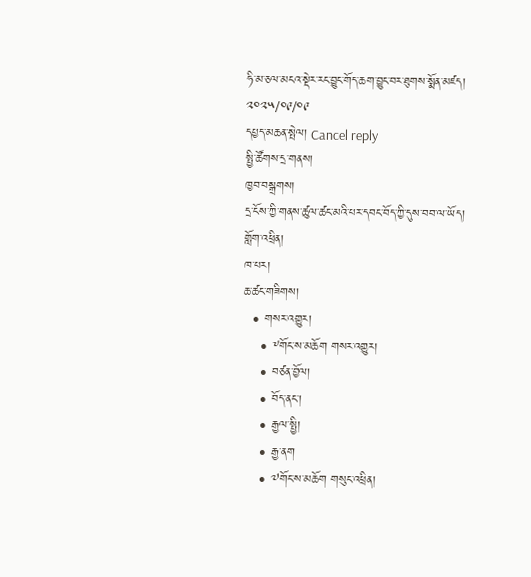ཧི་མ་ཅལ་མངའ་སྡེར་རང་བྱུང་གོད་ཆག་བྱུང་བར་ཐུགས་སྨོན་མཛད།
༢༠༢༥/༠༩/༠༩
དཔྱད་མཆན་སྤེལ། Cancel reply
སྤྱི་ཚོགས་དྲ་གནས།
ཁྱབ་བསྒྲགས།
དྲ་ངོས་ཀྱི་གནས་ཚུལ་ཚང་མའི་པར་དབང་བོད་ཀྱི་དུས་བབ་ལ་ཡོད།
གློག་འཕྲིན།
ཁ་པར།
ཆ་ཚང་གཟིགས།
  • གསར་འགྱུར།
    • ༸གོང་ས་མཆོག གསར་འགྱུར།
    • བཙན་བྱོལ།
    • བོད་ནང་།
    • རྒྱལ་སྤྱི།
    • རྒྱ་ནག
    • ༧གོང་ས་མཆོག གསུང་འཕྲིན།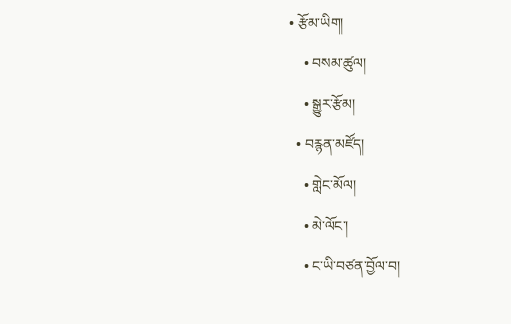• རྩོམ་ཡིག།
    • བསམ་ཚུལ།
    • སྒྱུར་རྩོམ།
  • བརྙན་མཛོད།
    • གླེང་མོལ།
    • མེ་ལོང་།
    • ང་ཡི་བཙན་བྱོལ་བ།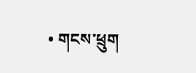• གངས་ཕྲུག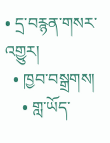• དྲ་བརྙན་གསར་འགྱུར།
  • ཁྱབ་བསྒྲགས།
    • གླ་ཡོད་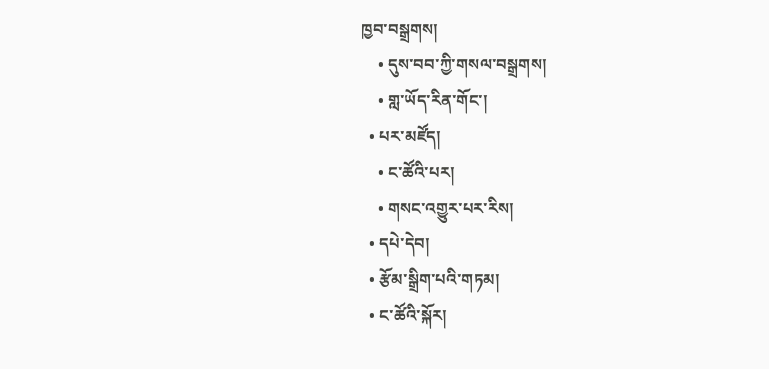ཁྱབ་བསྒྲགས།
    • དུས་བབ་ཀྱི་གསལ་བསྒྲགས།
    • གླ་ཡོད་རིན་གོང་།
  • པར་མཛོད།
    • ང་ཚོའི་པར།
    • གསང་འགྱུར་པར་རིས།
  • དཔེ་དེབ།
  • རྩོམ་སྒྲིག་པའི་གཏམ།
  • ང་ཚོའི་སྐོར།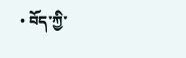• བོད་ཀྱི་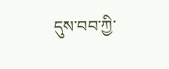དུས་བབ་ཀྱི་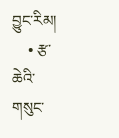བྱུང་རིམ།
    • རྩ་ཆེའི་གསུང་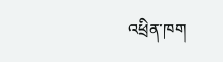འཕྲིན་ཁག